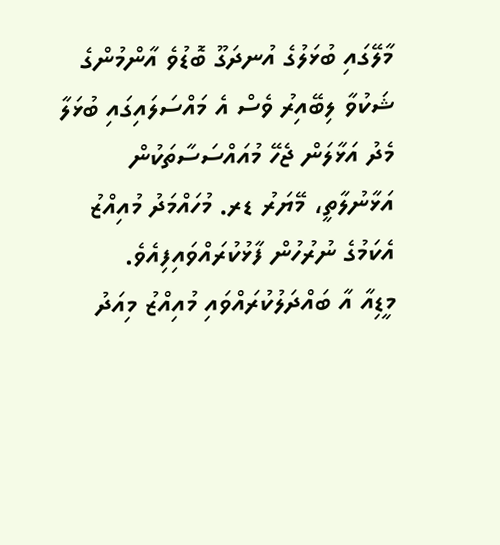މާލޭގައި ބުޅަލުގެ އުނދަގޫ ބޮޑުވެ އާންމުންގެ ޝަކުވާ ލިބޭއިރު ވެސް އެ މައްސަލައިގައި ބުޅަލާ މެދު އަޅާލަން ޖެހޭ މުއައްސަސާތަކުން އަޅާނުލާތީ، މޭޔަރު ޑރ. މުހައްމަދު މުއިއްޒު އެކަމުގެ ނުރުހުން ފާޅުކުރައްވައިފިއެވެ.
މީޑިއާ އާ ބައްދަލުކުރައްވައި މުއިއްޒު މިއަދު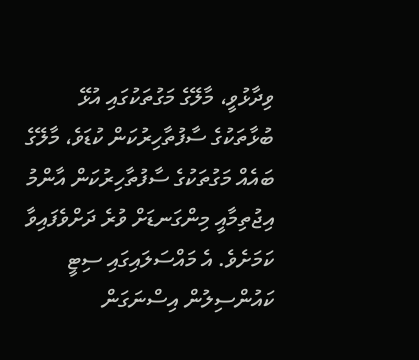ވިދާޅުވީ، މާލޭގެ މަގުތަކުގައި އުޅޭ ބުޅާތަކުގެ ސާފުތާހިރުކަން ކުޑަވެ، މާލޭގެ ބައެއް މަގުތަކުގެ ސާފުތާހިރުކަން އާންމު އިޖުތިމާއީ މިންގަނޑަށް ވުރެ ދަށްވެފައިވާ ކަމަށެވެ. އެ މައްސަލައިގައި ސިޓީ ކައުންސިލުން އިސްނަގަން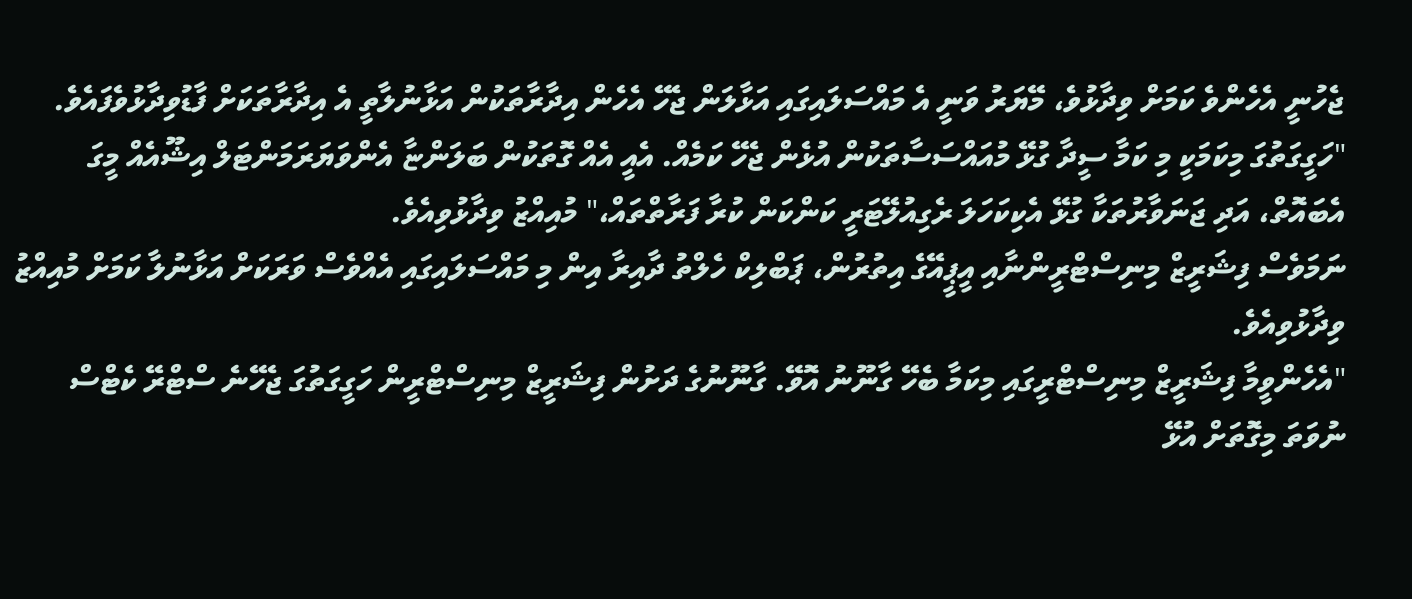ޖެހުނީ އެހެންވެ ކަމަށް ވިދާޅުވެ، މޭޔަރު ވަނީ އެ މައްސަލައިގައި އަޅާލަން ޖެހޭ އެހެން އިދާރާތަކުން އަޅާނުލާތީ އެ އިދާރާތަކަށް ފާޑުވިދާޅުވެފައެވެ.
"ހަގީގަތުގަ މިކަމަކީ މި ކަމާ ސީދާ ގުޅޭ މުއައްސަސާތަކުން އުޅެން ޖެހޭ ކަމެއް. އެއީ އެއް ގޮތަކުން ބަލަންޏާ އެންވަޔަރަމަންޓަލް އިޝޫއެއް މީގަ އެބައޮތް، އަދި ޖަނަވާރުތަކާ ގުޅޭ އެކިކަހަލަ ރެގިއުލޭޓަރީ ކަންކަން ކުރާ ފަރާތްތައް،" މުއިއްޒު ވިދާޅުވިއެވެ.
ނަމަވެސް ފިޝަރީޒް މިނިސްޓްރީންނާއި އީޕީއޭގެ އިތުރުން، ޕަބްލިކް ހެލްތު ދާއިރާ އިން މި މައްސަލައިގައި އެއްވެސް ވަރަކަށް އަޅާނުލާ ކަމަށް މުއިއްޒު ވިދާޅުވިއެވެ.
"އެހެންވީމާ ފިޝަރީޒް މިނިސްޓްރީގައި މިކަމާ ބެހޭ ގާނޫނު އޮވޭ. ގާނޫނުގެ ދަށުން ފިޝަރީޒް މިނިސްޓްރީން ހަގީގަތުގަ ޖެހޭނެ ސްޓްރޭ ކެޓްސް ނުވަތަ މިގޮތަށް އުޅޭ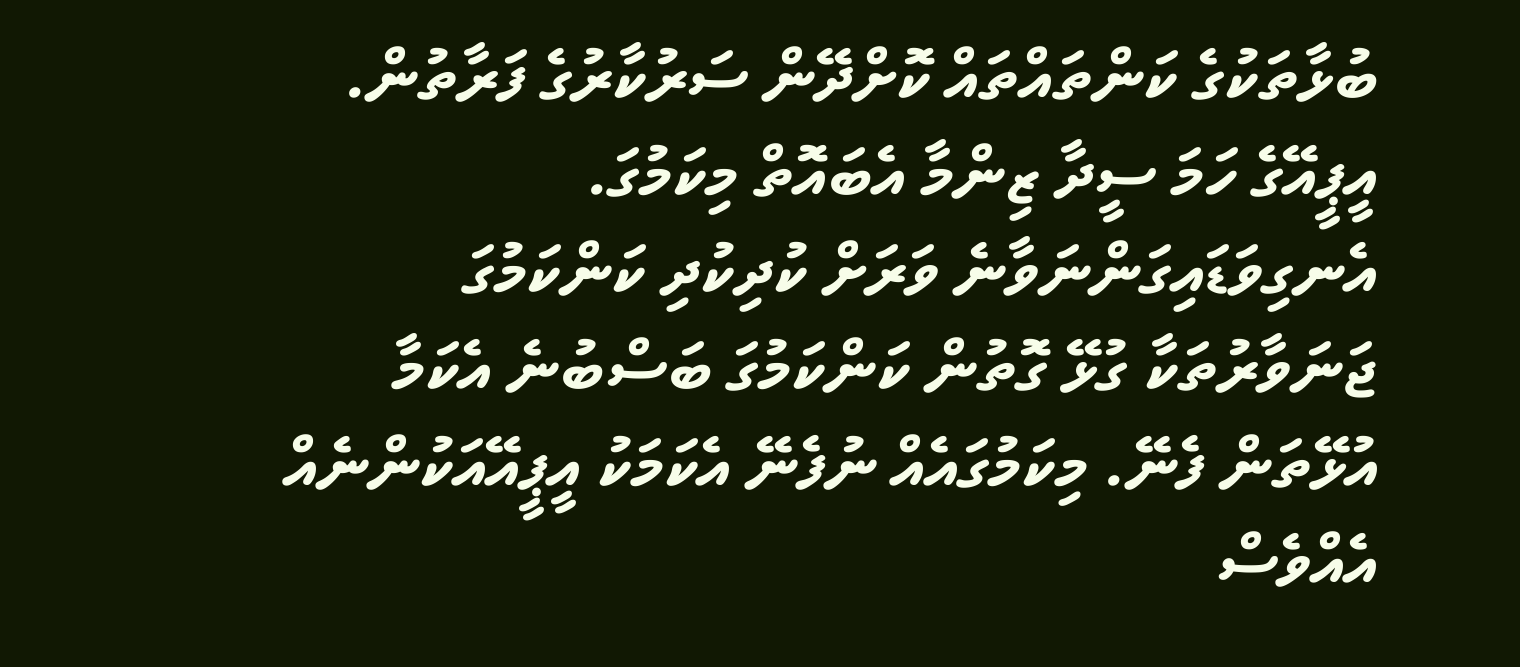ބުޅާތަކުގެ ކަންތައްތައް ކޮށްދޭން ސަރުކާރުގެ ފަރާތުން. އީޕީއޭގެ ހަމަ ސީދާ ޒިންމާ އެބައޮތް މިކަމުގަ. އެނގިވަޑައިގަންނަވާނެ ވަރަށް ކުދިކުދި ކަންކަމުގަ ޖަނަވާރުތަކާ ގުޅޭ ގޮތުން ކަންކަމުގަ ބަސްބުނެ އެކަމާ އުޅޭތަން ފެނޭ. މިކަމުގައެއް ނުފެނޭ އެކަމަކު އީޕީއޭއަކުންނެއް އެއްވެސް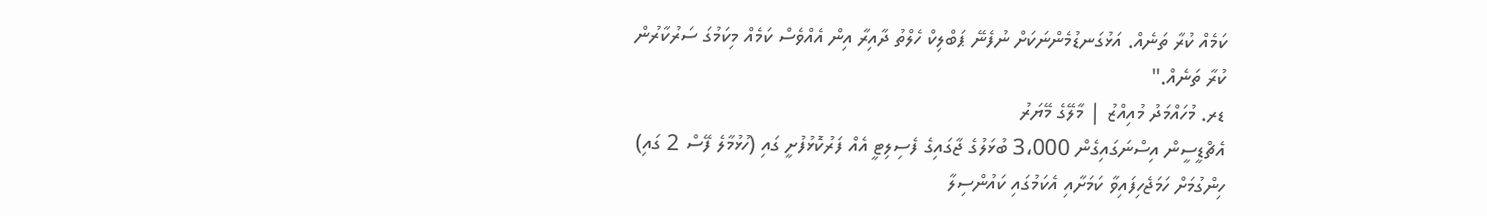ކަމެއް ކުރާ ތަނެއް. އަޅުގަނޑުމެންނަކަށް ނުފެނޭ ޕަބްލިކް ހެލްތު ދާއިރާ އިން އެއްވެސް ކަމެއް މިކަމުގަ ސަރުކާރުން ކުރާ ތަނެއް."
ޑރ. މުހައްމަދު މުއިއްޒު | މާލޭގެ މޭޔަރު
އެޗްޑީސީން އިސްނަގައިގެން 3،000 ބުޅަލުގެ ޖާގައިގެ ފެސިލިޓީ އެއް ފަރުކޮޅުފުށީ ގައި (ހުޅުމާލެ ފޭސް 2 ގައި) ހިންގުމަށް ހަމަޖެހިފައިވާ ކަމަށާއި އެކަމުގައި ކައުންސިލާ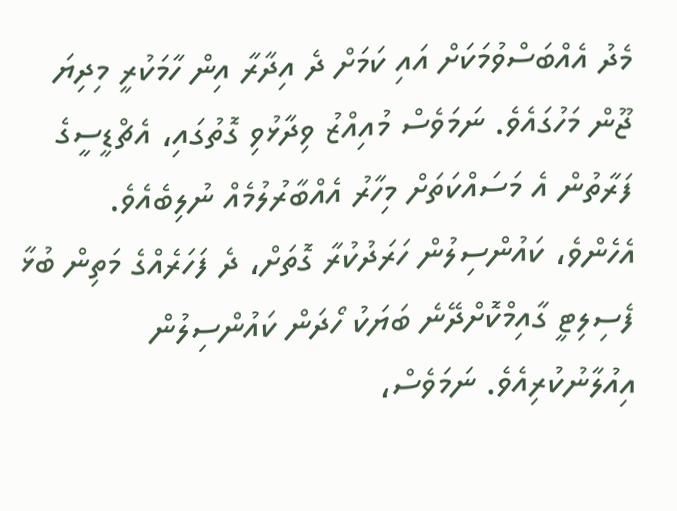މެދު އެއްބަސްވުމަކަށް އައި ކަމަށް ދެ އިދާރާ އިން ހާމަކުރީ މިދިޔަ ޖޫން މަހުގައެވެ. ނަމަވެސް މުއިއްޒު ވިދާޅުވި ގޮތުގައި، އެޗްޑީސީގެ ފަރާތުން އެ މަސައްކަތަށް މިހާރު އެއްބާރުލުމެއް ނުލިބެއެވެ.
އެހެންވެ، ކައުންސިލުން ހަރަދުކުރާ ގޮތަށް، ދެ ފަހަރެއްގެ މަތިން ބުޅާ ފެސިލިޓީ ގާއިމްކޮށްދޭނެ ބަޔަކު ހޯދަން ކައުންސިލުން އިއުލާނުކުރިއެވެ. ނަމަވެސް،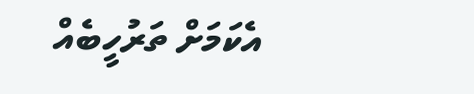އެކަމަށް ތަރުހީބެއް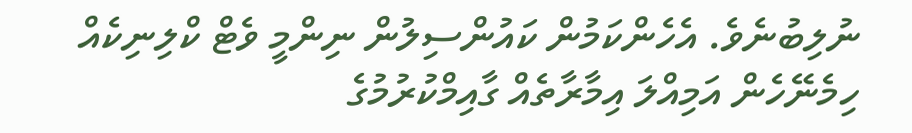ނުލިބުނެވެ. އެހެންކަމުން ކައުންސިލުން ނިންމީ ވެޓް ކްލިނިކެއް ހިމެނޭހެން އަމިއްލަ އިމާރާތެއް ގާއިމްކުރުމުގެ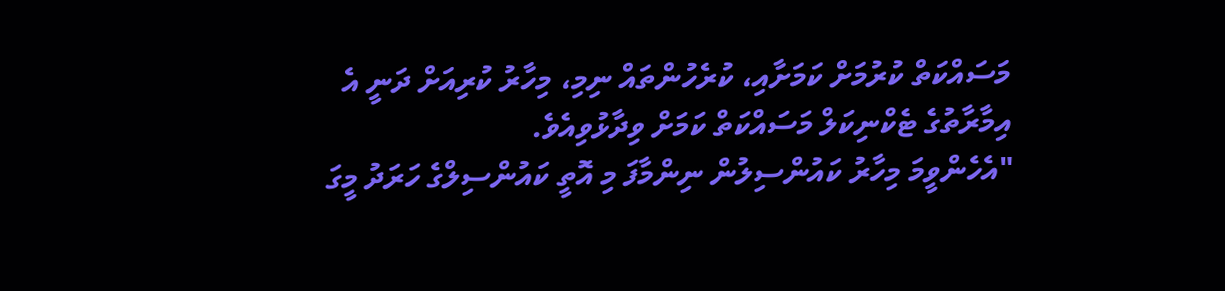މަސައްކަތް ކުރުމަށް ކަމަށާއި، ކުރެހުންތައް ނިމި، މިހާރު ކުރިއަށް ދަނީ އެ އިމާރާތުގެ ޓެކްނިކަލް މަސައްކަތް ކަމަށް ވިދާޅުވިއެވެ.
"އެހެންވީމަ މިހާރު ކައުންސިލުން ނިންމާފަ މި އޮތީ ކައުންސިލްގެ ހަރަދު މީގަ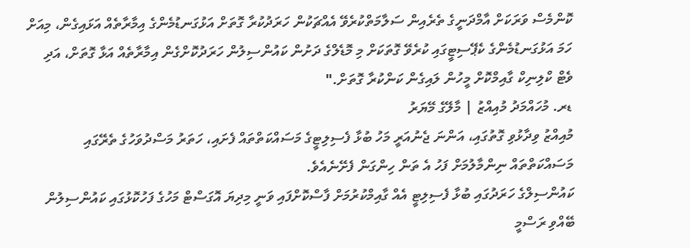ކޮންމެސް ވަރަކަށް އާމްދަނީގެ ތެރެއިން ސަލާމަތްކުރެވޭ އެއްޗަކުން ހަރަދުކުރާ ގޮތަށް އަޅުގަނޑުމެންގެ އިމާރާތެއް އަޅައިގެން، މިއަށް ހަމަ އަޅުގަނޑުމެންގެ ކެޕޭސިޓީގައި ކުރެވޭ ގޮތަކަށް މި މޮޑެލްގެ ދަށުން ކައުންސިލުން ހަރަދުކޮށްގެން އިމާރާތެއް އަޅާ ގޮތަށް، އަދި ވެޓް ކްލިނިކް ގާއިމްކޮށް މީހުން ލައިގެން ކަންކުރާ ގޮތަށް."
ޑރ. މުހައްމަދު މުއިއްޒު | މާލޭގެ މޭޔަރު
މުއިއްޒު ވިދާޅުވި ގޮތުގައި، އަންނަ ޖެނުއަރީ މަހު ބުޅާ ފެސިލިޓީގެ މަސައްކަތްތައް ފެށައި، ހަތަރު މަސްދުވަހުގެ ތެރޭގައި މަސައްކަތްތައް ނިންމާލުމަށް ފަހު އެ ތަން ހިންގަން ފެށޭނެއެވެ.
ކައުންސިލްގެ ހަރަދުގައި ބުޅާ ފެސިލިޓީ އެއް ގާއިމްކުރުމަށް ފާސްކޮށްފައި ވަނީ މިދިޔަ އޮގަސްޓް މަހުގެ ފަހުކޮޅުގައި ކައުންސިލުން ބޭއްވި ރަސްމީ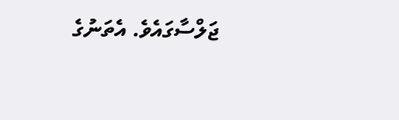ޖަލްސާގައެވެ. އެތަނުގެ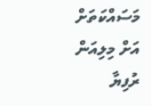މަސައްކަތަށް އަށް މިލިއަން ރުފިޔާ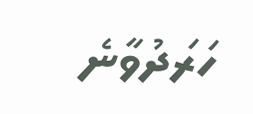ހަރަދުވާނެ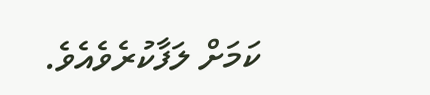ކަމަށް ލަފާކުރެވެއެވެ.